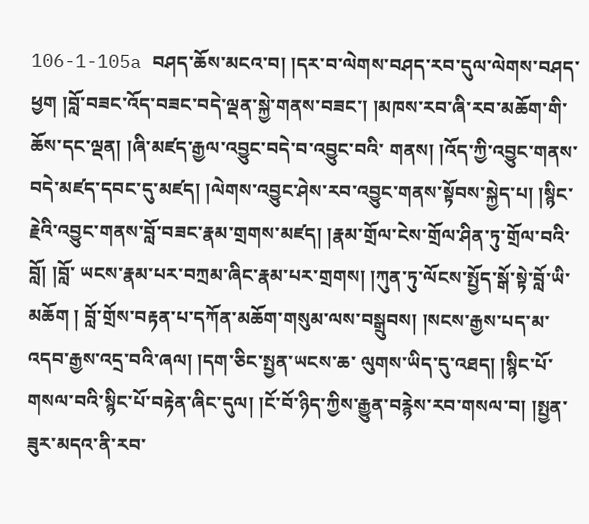106-1-105a བཤད་ཆོས་མངའ་བ། །དར་བ་ལེགས་བཤད་རབ་དུལ་ལེགས་བཤད་ཕྱག །བློ་བཟང་འོད་བཟང་བདེ་ལྡན་སྐྱེ་གནས་བཟང་། །མཁས་རབ་ཞི་རབ་མཆོག་གི་ཆོས་དང་ལྡན། །ཞི་མཛད་རྒྱལ་འབྱུང་བདེ་བ་འབྱུང་བའི་ གནས། །འོད་ཀྱི་འབྱུང་གནས་བདེ་མཛད་དབང་དུ་མཛད། །ལེགས་འབྱུང་ཤེས་རབ་འབྱུང་གནས་སྟོབས་སྐྱེད་པ། །སྙིང་རྗེའི་འབྱུང་གནས་བློ་བཟང་རྣམ་གྲགས་མཛད། །རྣམ་གྲོལ་ངེས་གྲོལ་ཤིན་ཏུ་གྲོལ་བའི་བློ། །བློ་ ཡངས་རྣམ་པར་བཀྲམ་ཞིང་རྣམ་པར་གྲགས། །ཀུན་ཏུ་ལོངས་སྤྱོད་སྒོ་སྟེ་བློ་ཡི་མཆོག ། བློ་གྲོས་བརྟན་པ་དཀོན་མཆོག་གསུམ་ལས་བསྒྲུབས། །སངས་རྒྱས་པད་མ་འདབ་རྒྱས་འདྲ་བའི་ཞལ། །དག་ཅིང་སྤྱན་ཡངས་ཆ་ ལུགས་ཡིད་དུ་འཐད། །སྙིང་པོ་གསལ་བའི་སྙིང་པོ་བརྟེན་ཞིང་དུལ། །ངོ་བོ་ཉིད་ཀྱིས་རྒྱུན་བརྙེས་རབ་གསལ་བ། །སྤྱན་ཟུར་མདའ་ནི་རབ་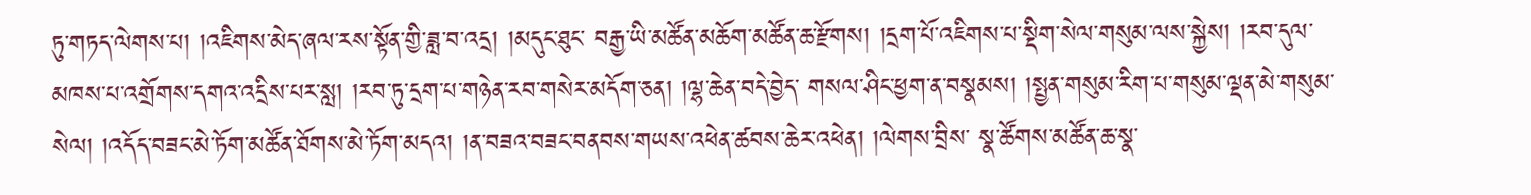ཏུ་གཏད་ལེགས་པ། །འཇིགས་མེད་ཞལ་རས་སྟོན་གྱི་ཟླ་བ་འདྲ། །མདུང་ཐུང་ བརྒྱ་ཡི་མཚོན་མཆོག་མཚོན་ཆ་རྫོགས། །དྲག་པོ་འཇིགས་པ་སྡིག་སེལ་གསུམ་ལས་སྐྱེས། །རབ་དུལ་མཁས་པ་འགྲོགས་དགའ་འདྲིས་པར་སླ། །རབ་ཏུ་དྲག་པ་གཉེན་རབ་གསེར་མདོག་ཅན། །ལྷ་ཆེན་བདེ་བྱེད་ གསལ་ཤིང་ཕྱག་ན་བསྣམས། །སྤྱན་གསུམ་རིག་པ་གསུམ་ལྡན་མེ་གསུམ་སེལ། །འདོད་བཟང་མེ་ཏོག་མཚོན་ཐོགས་མེ་ཏོག་མདའ། །ན་བཟའ་བཟང་བནབས་གཡས་འཕེན་ཚབས་ཆེར་འཕེན། །ལེགས་བྲིས་ སྣ་ཚོགས་མཚོན་ཆ་སྣ་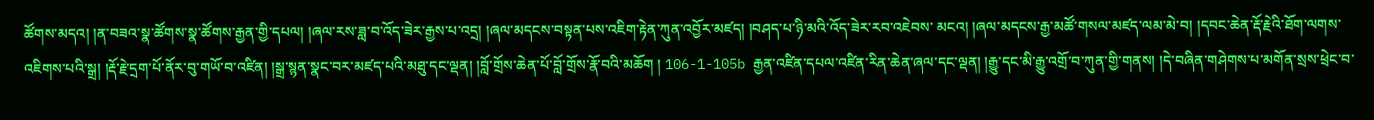ཚོགས་མདའ། །ན་བཟའ་སྣ་ཚོགས་སྣ་ཚོགས་རྒྱན་གྱི་དཔལ། །ཞལ་རས་ཟླ་བ་འོད་ཟེར་རྒྱས་པ་འདྲ། །ཞལ་མདངས་བསྟན་པས་འཇིག་རྟེན་ཀུན་འབྱོར་མཛད། །བཤད་པ་ཉི་མའི་འོད་ཟེར་རབ་འཇེབས་ མངའ། །ཞལ་མདངས་རྒྱ་མཚོ་གསལ་མཛད་ལམ་མེ་བ། །དབང་ཆེན་རྡོ་རྗེའི་ཐོག་ལགས་འཇིགས་པའི་སྒྲ། །རྡོ་རྗེ་དྲག་པོ་ནོར་བུ་གཡོ་བ་འཛིན། །སྒྲ་སྙན་སྣང་བར་མཛད་པའི་མཐུ་དང་ལྡན། །བློ་གྲོས་ཆེན་པོ་བློ་གྲོས་རྣོ་བའི་མཆོག ། 106-1-105b རྒྱན་འཛིན་དཔལ་འཛིན་རིན་ཆེན་ཞལ་དང་ལྡན། །རྒྱུ་དང་མི་རྒྱུ་འགྲོ་བ་ཀུན་གྱི་གནས། །དེ་བཞིན་གཤེགས་པ་མགོན་སྲས་ཕྲེང་བ་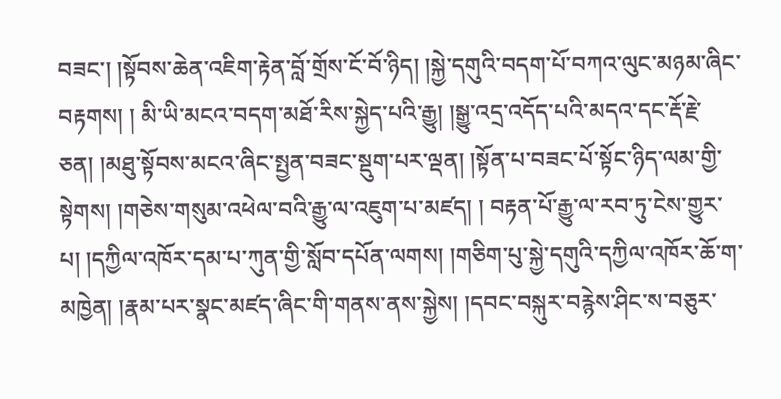བཟང་། །སྟོབས་ཆེན་འཇིག་རྟེན་བློ་གྲོས་ངོ་བོ་ཉིད། །སྐྱེ་དགུའི་བདག་པོ་བཀའ་ལུང་མཉམ་ཞིང་བརྟགས། ། མི་ཡི་མངའ་བདག་མཐོ་རིས་སྐྱེད་པའི་རྒྱུ། །སྒྱུ་འདྲ་འདོད་པའི་མདའ་དང་རྡོ་རྗེ་ཅན། །མཐུ་སྟོབས་མངའ་ཞིང་སྤྱན་བཟང་སྡུག་པར་ལྡན། །སྟོན་པ་བཟང་པོ་སྟོང་ཉིད་ལམ་གྱི་སྟེགས། །གཅེས་གསུམ་འཕེལ་བའི་རྒྱུ་ལ་འཇུག་པ་མཛད། ། བརྟན་པོ་རྒྱུ་ལ་རབ་ཏུ་ངེས་གྱུར་པ། །དཀྱིལ་འཁོར་དམ་པ་ཀུན་གྱི་སློབ་དཔོན་ལགས། །གཅིག་པུ་སྐྱེ་དགུའི་དཀྱིལ་འཁོར་ཆོ་ག་མཁྱེན། །རྣམ་པར་སྣང་མཛད་ཞིང་གི་གནས་ནས་སྐྱེས། །དབང་བསྐུར་བརྙེས་ཤིང་ས་བཅུར་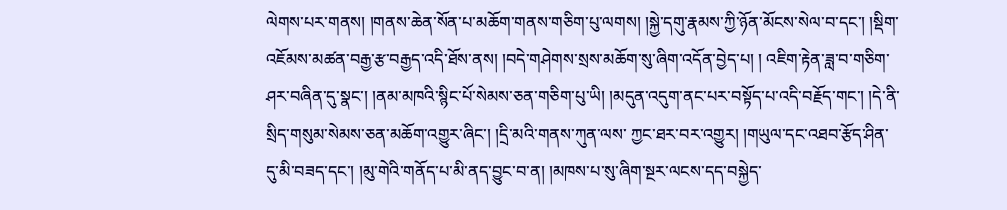ལེགས་པར་གནས། །གནས་ཆེན་སོན་པ་མཆོག་གནས་གཅིག་པུ་ལགས། །སྐྱེ་དགུ་རྣམས་ཀྱི་ཉོན་མོངས་སེལ་བ་དང་། །སྡིག་འཇོམས་མཚན་བརྒྱ་རྩ་བརྒྱད་འདི་ཐོས་ནས། །བདེ་གཤེགས་སྲས་མཆོག་སུ་ཞིག་འདོན་བྱེད་པ། ། འཇིག་རྟེན་ཟླ་བ་གཅིག་ཤར་བཞིན་དུ་སྣང་། །ནམ་མཁའི་སྙིང་པོ་སེམས་ཅན་གཅིག་པུ་ཡི། །མདུན་འདུག་ནང་པར་བསྟོད་པ་འདི་བརྗོད་གང་། །དེ་ནི་སྲིད་གསུམ་སེམས་ཅན་མཆོག་འགྱུར་ཞིང་། །དྲི་མའི་གནས་ཀུན་ལས་ ཀྱང་ཐར་བར་འགྱུར། །གཡུལ་དང་འཐབ་རྩོད་ཤིན་དུ་མི་བཟད་དང་། །མུ་གེའི་གནོད་པ་མི་ནད་བྱུང་བ་ན། །མཁས་པ་སུ་ཞིག་སྔར་ལངས་དད་བསྐྱེད་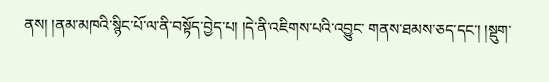ནས། །ནམ་མཁའི་སྙིང་པོ་ལ་ནི་བསྟོད་བྱེད་པ། །དེ་ནི་འཇིགས་པའི་འབྱུང་ གནས་ཐམས་ཅད་དང་། །སྡུག་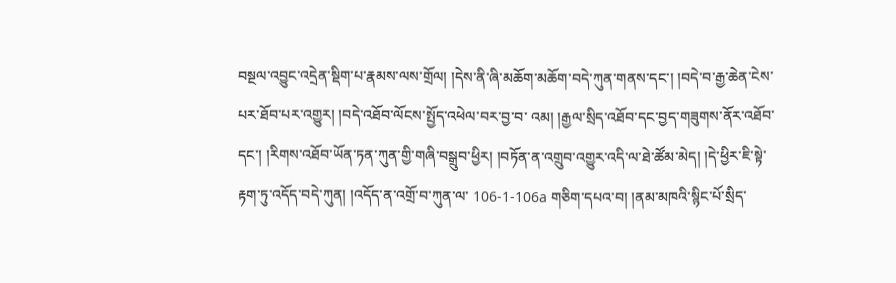བསྔལ་འབྱུང་འདྲེན་སྡིག་པ་རྣམས་ལས་གྲོལ། །དེས་ནི་ཞི་མཆོག་མཆོག་བདེ་ཀུན་གནས་དང་། །བདེ་བ་རྒྱ་ཆེན་ངེས་པར་ཐོབ་པར་འགྱུར། །བདེ་འཐོབ་ལོངས་སྤྱོད་འཕེལ་བར་བྱ་བ་ འམ། །རྒྱལ་སྲིད་འཐོབ་དང་བྱད་གཟུགས་ནོར་འཐོབ་དང་། །རིགས་འཐོབ་ཡོན་ཏན་ཀུན་གྱི་གཞི་བསྒྲུབ་ཕྱིར། །བཏོན་ན་འགྲུབ་འགྱུར་འདི་ལ་ཐེ་ཚོམ་མེད། །དེ་ཕྱིར་ཇི་སྟེ་རྟག་ཏུ་འདོད་བདེ་ཀུན། །འདོད་ན་འགྲོ་བ་ཀུན་ལ་ 106-1-106a གཅིག་དཔའ་བ། །ནམ་མཁའི་སྙིང་པོ་སྲིད་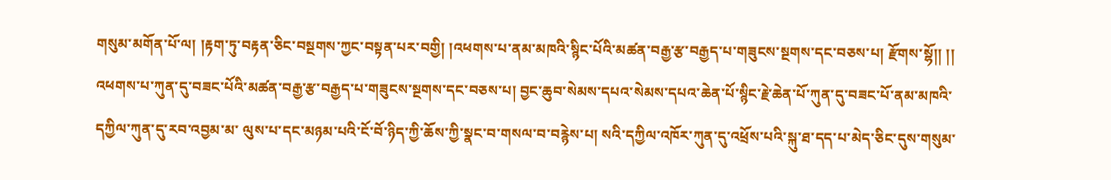གསུམ་མགོན་པོ་ལ། །རྟག་ཏུ་བརྟན་ཅིང་བསྔགས་ཀྱང་བསྟན་པར་བགྱི། །འཕགས་པ་ནམ་མཁའི་སྙིང་པོའི་མཚན་བརྒྱ་རྩ་བརྒྱད་པ་གཟུངས་སྔགས་དང་བཅས་པ། རྫོགས་སྷོ།། །། འཕགས་པ་ཀུན་དུ་བཟང་པོའི་མཚན་བརྒྱ་རྩ་བརྒྱད་པ་གཟུངས་སྔགས་དང་བཅས་པ། བྱང་ཆུབ་སེམས་དཔའ་སེམས་དཔའ་ཆེན་པོ་སྙིང་རྗེ་ཆེན་པོ་ཀུན་དུ་བཟང་པོ་ནམ་མཁའི་དཀྱིལ་ཀུན་དུ་རབ་འབྱམ་མ་ ལུས་པ་དང་མཉམ་པའི་ངོ་བོ་ཉིད་ཀྱི་ཆོས་ཀྱི་སྣང་བ་གསལ་བ་བརྙེས་པ། སའི་དཀྱིལ་འཁོར་ཀུན་དུ་འཕྲོས་པའི་སྐུ་ཐ་དད་པ་མེད་ཅིང་དུས་གསུམ་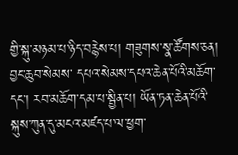གྱི་སྐུ་མཉམ་པ་ཉིད་བརྙེས་པ། གཟུགས་སྣ་ཚོགས་ཅན། བྱང་ཆུབ་སེམས་ དཔའ་སེམས་དཔའ་ཆེན་པོའི་མཆོག་དང་། རབ་མཆོག་དམ་པ་སྦྱིན་པ། ཡོན་ཏན་ཆེན་པོའི་སྐུས་ཀུན་དུ་མངའ་མཛད་པ་ལ་ཕྱག་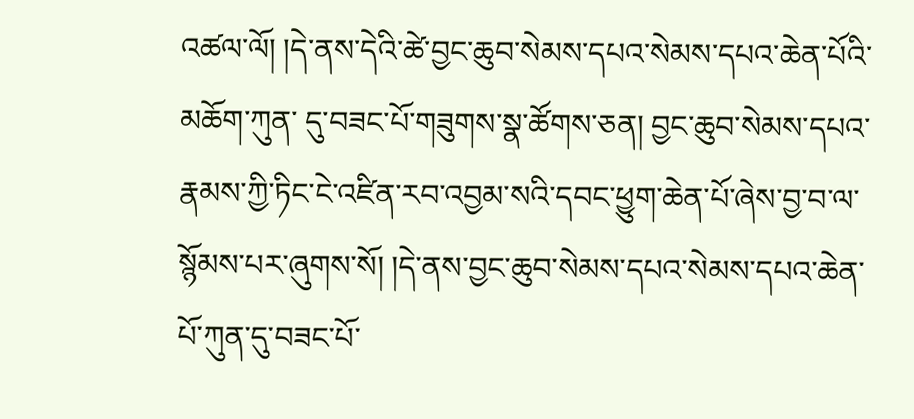འཚལ་ལོ། །དེ་ནས་དེའི་ཚེ་བྱང་ཆུབ་སེམས་དཔའ་སེམས་དཔའ་ཆེན་པོའི་མཆོག་ཀུན་ དུ་བཟང་པོ་གཟུགས་སྣ་ཚོགས་ཅན། བྱང་ཆུབ་སེམས་དཔའ་རྣམས་ཀྱི་ཏིང་ངེ་འཛིན་རབ་འབྱམ་སའི་དབང་ཕྱུག་ཆེན་པོ་ཞེས་བྱ་བ་ལ་སྙོམས་པར་ཞུགས་སོ། །དེ་ནས་བྱང་ཆུབ་སེམས་དཔའ་སེམས་དཔའ་ཆེན་པོ་ཀུན་དུ་བཟང་པོ་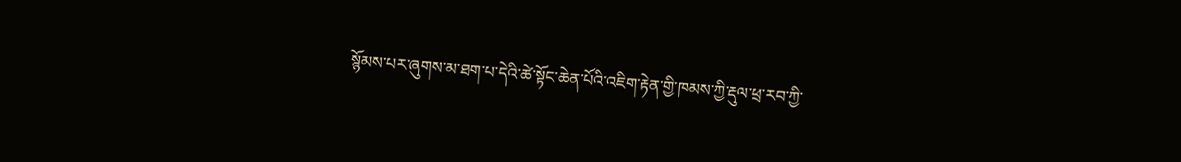སྙོམས་པར་ཞུགས་མ་ཐག་པ་དེའི་ཚེ་སྟོང་ཆེན་པོའི་འཇིག་རྟེན་གྱི་ཁམས་ཀྱི་རྡུལ་ཕྲ་རབ་ཀྱི་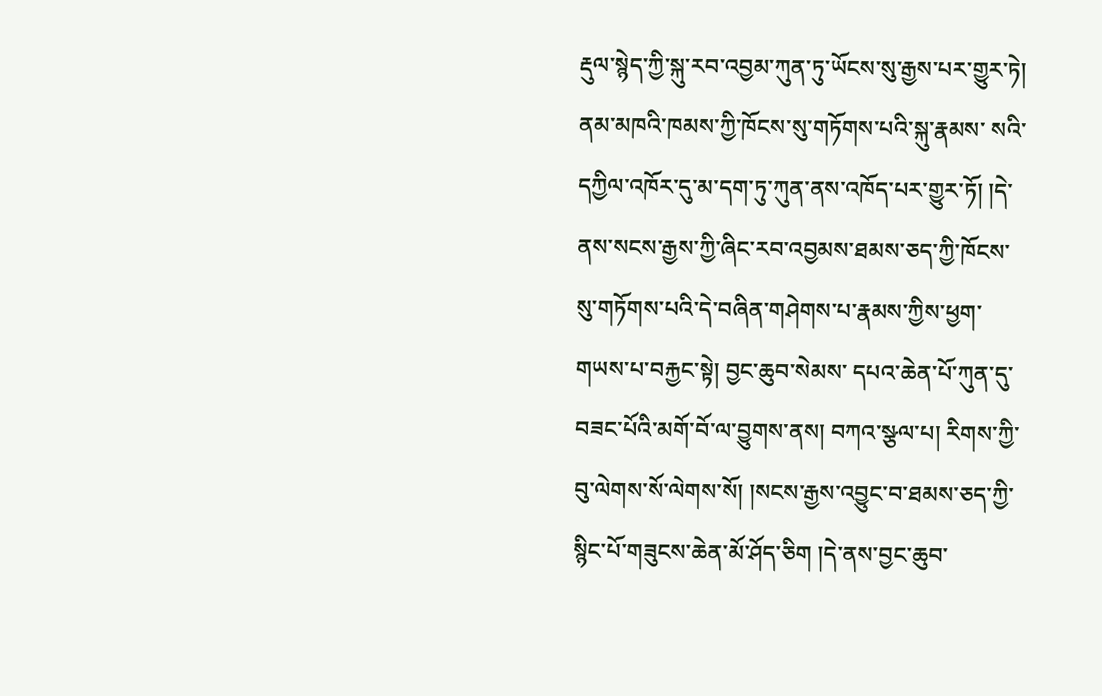རྡུལ་སྙེད་ཀྱི་སྐུ་རབ་འབྱམ་ཀུན་ཏུ་ཡོངས་སུ་རྒྱས་པར་གྱུར་ཏེ། ནམ་མཁའི་ཁམས་ཀྱི་ཁོངས་སུ་གཏོགས་པའི་སྐུ་རྣམས་ སའི་དཀྱིལ་འཁོར་དུ་མ་དག་ཏུ་ཀུན་ནས་འཁོད་པར་གྱུར་ཏོ། །དེ་ནས་སངས་རྒྱས་ཀྱི་ཞིང་རབ་འབྱམས་ཐམས་ཅད་ཀྱི་ཁོངས་སུ་གཏོགས་པའི་དེ་བཞིན་གཤེགས་པ་རྣམས་ཀྱིས་ཕྱག་གཡས་པ་བརྐྱང་སྟེ། བྱང་ཆུབ་སེམས་ དཔའ་ཆེན་པོ་ཀུན་དུ་བཟང་པོའི་མགོ་བོ་ལ་བྱུགས་ནས། བཀའ་སྩལ་པ། རིགས་ཀྱི་བུ་ལེགས་སོ་ལེགས་སོ། །སངས་རྒྱས་འབྱུང་བ་ཐམས་ཅད་ཀྱི་སྙིང་པོ་གཟུངས་ཆེན་མོ་ཤོད་ཅིག །དེ་ནས་བྱང་ཆུབ་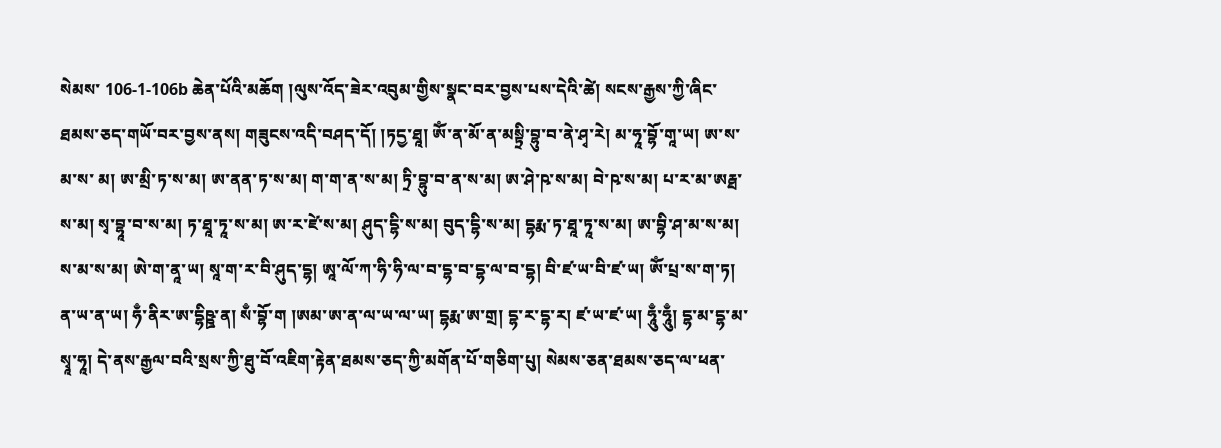སེམས་ 106-1-106b ཆེན་པོའི་མཆོག །ལུས་འོད་ཟེར་འབུམ་གྱིས་སྣང་བར་བྱས་པས་དེའི་ཚེ། སངས་རྒྱས་ཀྱི་ཞིང་ཐམས་ཅད་གཡོ་བར་བྱས་ནས། གཟུངས་འདི་བཤད་དོ། །ཏདྱ་ཐཱ། ཨོཾ་ན་མོ་ན་མསྟྲི་བྷུ་བ་ནེ་ཤྭ་རེ། མ་ཧཱ་བྷོ་གཱ་ཡ། ཨ་ས་མ་ས་ མ། ཨ་མྲི་ཏ་ས་མ། ཨ་ནན་ཏ་ས་མ། ག་ག་ན་ས་མ། ཏྲི་བྷུ་བ་ན་ས་མ། ཨ་ཤེ་ཥ་ས་མ། བེ་ཥ་ས་མ། པ་ར་མ་ཨརྠ་ས་མ། སྭ་བྷཱ་བ་ས་མ། ཏ་ཐཱ་ཏཱ་ས་མ། ཨ་ར་ཛེ་ས་མ། ཤུད་དྷི་ས་མ། བུད་དྷི་ས་མ། དྷརྨ་ཏ་ཐཱ་ཏཱ་ས་མ། ཨ་བྷི་ཤ་མ་ས་མ། ས་མ་ས་མ། ཨེ་ག་ནཱ་ཡ། སཱ་ག་ར་བི་ཤུད་དྷ། ཨཱ་ལོ་ཀ་ཧི་ཧི་ལ་བ་དྷ་བ་དྷ་ལ་བ་དྷ། བི་ཛ་ཡ་བི་ཛ་ཡ། ཨོཾ་པྲ་ས་ག་ཏ། ན་ཡ་ན་ཡ། ཧྃ་ནིར་ཨ་དྷིཥྛ་ན། སྃ་བྷོ་ག །ཨམ་ཨ་ན་ལ་ཡ་ལ་ཡ། དྷརྨ་ཨ་གྲ། དྷ་ར་དྷ་ར། ཛ་ཡ་ཛ་ཡ། ཧཱུྃ་ཧཱུྃ། དྷ་མ་དྷ་མ་སྭཱ་ཧཱ། དེ་ནས་རྒྱལ་བའི་སྲས་ཀྱི་ཐུ་བོ་འཇིག་རྟེན་ཐམས་ཅད་ཀྱི་མགོན་པོ་གཅིག་པུ། སེམས་ཅན་ཐམས་ཅད་ལ་ཕན་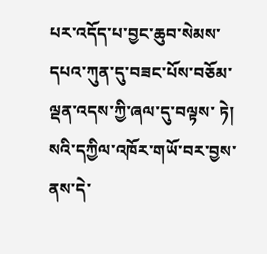པར་འདོད་པ་བྱང་ཆུབ་སེམས་དཔའ་ཀུན་དུ་བཟང་པོས་བཅོམ་ལྡན་འདས་ཀྱི་ཞལ་དུ་བལྟས་ ཏེ། སའི་དཀྱིལ་འཁོར་གཡོ་བར་བྱས་ནས་དེ་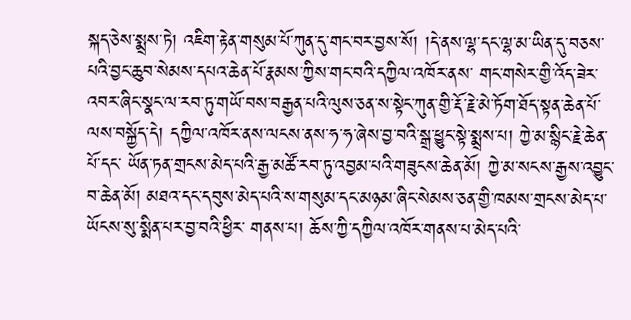སྐད་ཅེས་སྨྲས་ཏེ། འཇིག་རྟེན་གསུམ་པོ་ཀུན་དུ་གང་བར་བྱས་སོ། །དེ་ནས་ལྷ་དང་ལྷ་མ་ཡིན་དུ་བཅས་པའི་བྱང་ཆུབ་སེམས་དཔའ་ཆེན་པོ་རྣམས་ཀྱིས་གང་བའི་དཀྱིལ་འཁོར་ནས་ གང་གསེར་གྱི་འོད་ཟེར་འབར་ཞིང་སྣང་ལ་རབ་ཏུ་གཡོ་བས་བརྒྱན་པའི་ལུས་ཅན་ས་སྟེང་ཀུན་གྱི་རྡོ་རྗེ་མེ་ཏོག་ཐོད་སྟན་ཆེན་པོ་ལས་བསྐྱོད་དེ། དཀྱིལ་འཁོར་ནས་ལངས་ནས་ཧ་ཧ་ཞེས་བྱ་བའི་སྒྲ་ཕྱུང་སྟེ་སྨྲས་པ། ཀྱེ་མ་སྙིང་རྗེ་ཆེན་པོ་དང་ ཡོན་ཏན་གྲངས་མེད་པའི་རྒྱ་མཚོ་རབ་ཏུ་འབྱམ་པའི་གཟུངས་ཆེན་མོ། ཀྱེ་མ་སངས་རྒྱས་འབྱུང་བ་ཆེན་མོ། མཐའ་དང་དབུས་མེད་པའི་ས་གསུམ་དང་མཉམ་ཞིང་སེམས་ཅན་གྱི་ཁམས་གྲངས་མེད་པ་ཡོངས་སུ་སྨིན་པར་བྱ་བའི་ཕྱིར་ གནས་པ། ཆོས་ཀྱི་དཀྱིལ་འཁོར་གནས་པ་མེད་པའི་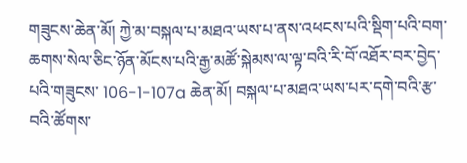གཟུངས་ཆེན་མོ། ཀྱེ་མ་བསྐལ་པ་མཐའ་ཡས་པ་ནས་འཕངས་པའི་སྡིག་པའི་བག་ཆགས་སེལ་ཅིང་ཉོན་མོངས་པའི་རྒྱ་མཚོ་སྐེམས་ལ་ལྟ་བའི་རི་བོ་འཐོར་བར་བྱེད་པའི་གཟུངས་ 106-1-107a ཆེན་མོ། བསྐལ་པ་མཐའ་ཡས་པར་དགེ་བའི་རྩ་བའི་ཚོགས་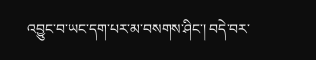འབྱུང་བ་ཡང་དག་པར་མ་བསགས་ཤིང་། བདེ་བར་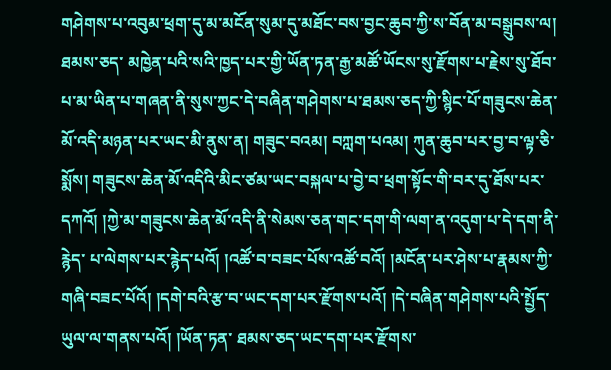གཤེགས་པ་འབུམ་ཕྲག་དུ་མ་མངོན་སུམ་དུ་མཐོང་བས་བྱང་ཆུབ་ཀྱི་ས་བོན་མ་བསྒྲུབས་ལ། ཐམས་ཅད་ མཁྱེན་པའི་སའི་ཁྱད་པར་གྱི་ཡོན་ཏན་རྒྱ་མཚོ་ཡོངས་སུ་རྫོགས་པ་རྗེས་སུ་ཐོབ་པ་མ་ཡིན་པ་གཞན་ནི་སུས་ཀྱང་དེ་བཞིན་གཤེགས་པ་ཐམས་ཅད་ཀྱི་སྙིང་པོ་གཟུངས་ཆེན་མོ་འདི་མཉན་པར་ཡང་མི་ནུས་ན། གཟུང་བའམ། བཀླག་པའམ། ཀུན་ཆུབ་པར་བྱ་བ་ལྟ་ཅི་སྨོས། གཟུངས་ཆེན་མོ་འདིའི་མིང་ཙམ་ཡང་བསྐལ་པ་བྱེ་བ་ཕྲག་སྟོང་གི་བར་དུ་ཐོས་པར་དཀའོ། །ཀྱེ་མ་གཟུངས་ཆེན་མོ་འདི་ནི་སེམས་ཅན་གང་དག་གི་ལག་ན་འདུག་པ་དེ་དག་ནི་རྙེད་ པ་ལེགས་པར་རྙེད་པའོ། །འཚོ་བ་བཟང་པོས་འཚོ་བའོ། །མངོན་པར་ཤེས་པ་རྣམས་ཀྱི་གཞི་བཟང་པོའོ། །དགེ་བའི་རྩ་བ་ཡང་དག་པར་རྫོགས་པའོ། །དེ་བཞིན་གཤེགས་པའི་སྤྱོད་ཡུལ་ལ་གནས་པའོ། །ཡོན་ཏན་ ཐམས་ཅད་ཡང་དག་པར་རྫོགས་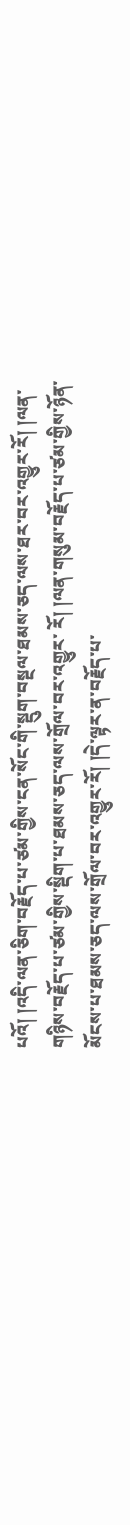པའོ། །འདི་ལན་ཅིག་བརྗོད་པ་ཙམ་གྱིས་ངན་སོང་གི་སྡུག་བསྔལ་ཐམས་ཅད་ལས་ཐར་བར་འགྱུར་རོ། །ལན་གཉིས་བརྗོད་པ་ཙམ་གྱིས་སྡིག་པ་ཐམས་ཅད་ལས་གྲོལ་བར་འགྱུར་ རོ། །ལན་གསུམ་བརྗོད་པ་ཙམ་གྱིས་ཉོན་མོངས་པ་ཐམས་ཅད་ལས་གྲོལ་བར་འགྱུར་རོ། །དེ་ལྟར་ན་བརྗོད་པ་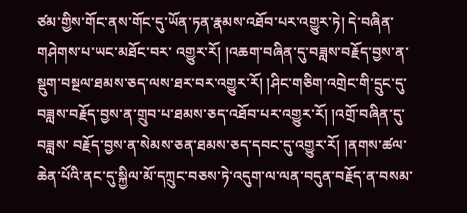ཙམ་གྱིས་གོང་ནས་གོང་དུ་ཡོན་ཏན་རྣམས་འཐོབ་པར་འགྱུར་ཏེ། དེ་བཞིན་གཤེགས་པ་ཡང་མཐོང་བར་ འགྱུར་རོ། །འཆག་བཞིན་དུ་བཟླས་བརྗོད་བྱས་ན་སྡུག་བསྔལ་ཐམས་ཅད་ལས་ཐར་བར་འགྱུར་རོ། །ཤིང་གཅིག་འགྲེང་གི་དྲུང་དུ་བཟླས་བརྗོད་བྱས་ན་གྲུབ་པ་ཐམས་ཅད་འཐོབ་པར་འགྱུར་རོ། །འགྲོ་བཞིན་དུ་བཟླས་ བརྗོད་བྱས་ན་སེམས་ཅན་ཐམས་ཅད་དབང་དུ་འགྱུར་རོ། །ནགས་ཚལ་ཆེན་པོའི་ནང་དུ་སྐྱིལ་མོ་དཀྲུང་བཅས་ཏེ་འདུག་ལ་ལན་བདུན་བརྗོད་ན་བསམ་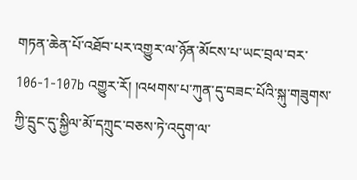གཏན་ཆེན་པོ་འཐོབ་པར་འགྱུར་ལ་ཉོན་མོངས་པ་ཡང་བྲལ་བར་ 106-1-107b འགྱུར་རོ། །འཕགས་པ་ཀུན་དུ་བཟང་པོའི་སྐུ་གཟུགས་ཀྱི་དྲུང་དུ་སྐྱིལ་མོ་དཀྲུང་བཅས་ཏེ་འདུག་ལ་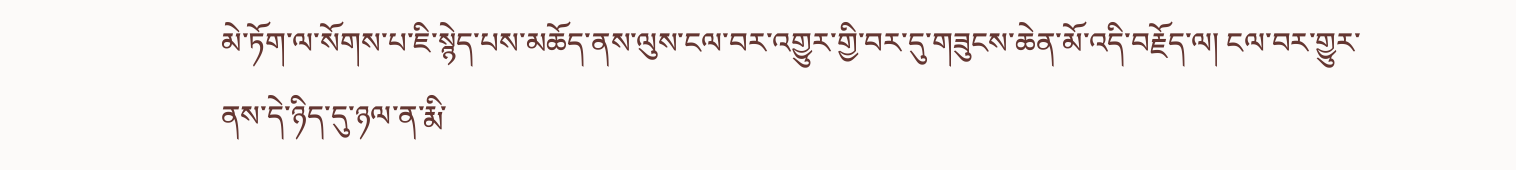མེ་ཏོག་ལ་སོགས་པ་ཇི་སྙེད་པས་མཆོད་ནས་ལུས་ངལ་བར་འགྱུར་གྱི་བར་དུ་གཟུངས་ཆེན་མོ་འདི་བརྗོད་ལ། ངལ་བར་གྱུར་ ནས་དེ་ཉིད་དུ་ཉལ་ན་རྨི་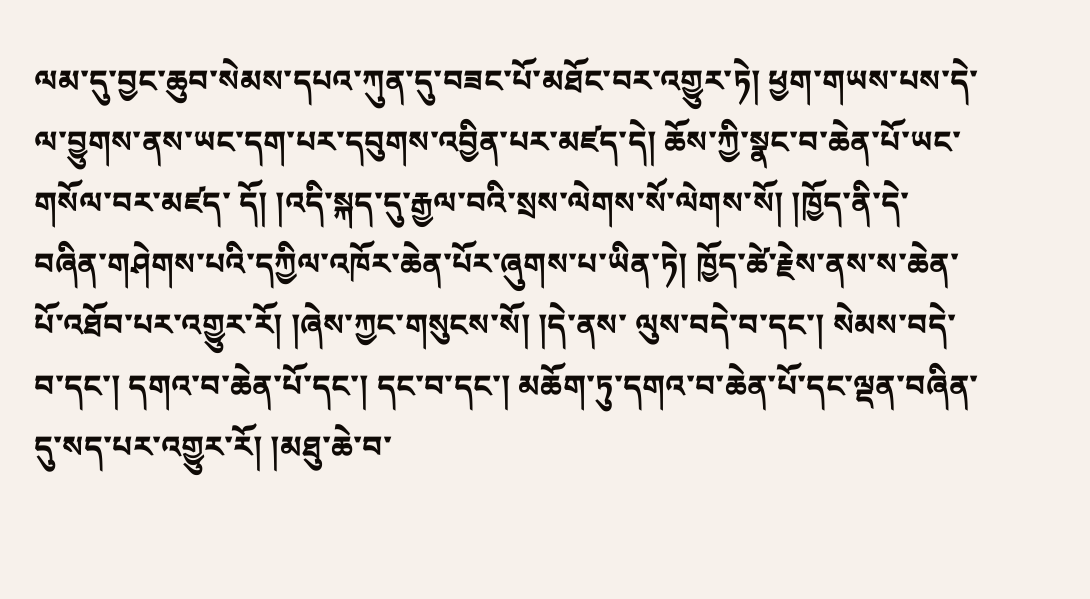ལམ་དུ་བྱང་ཆུབ་སེམས་དཔའ་ཀུན་དུ་བཟང་པོ་མཐོང་བར་འགྱུར་ཏེ། ཕྱག་གཡས་པས་དེ་ལ་བྱུགས་ནས་ཡང་དག་པར་དབུགས་འབྱིན་པར་མཛད་དེ། ཆོས་ཀྱི་སྣང་བ་ཆེན་པོ་ཡང་གསོལ་བར་མཛད་ དོ། །འདི་སྐད་དུ་རྒྱལ་བའི་སྲས་ལེགས་སོ་ལེགས་སོ། །ཁྱོད་ནི་དེ་བཞིན་གཤེགས་པའི་དཀྱིལ་འཁོར་ཆེན་པོར་ཞུགས་པ་ཡིན་ཏེ། ཁྱོད་ཚེ་རྗེས་ནས་ས་ཆེན་པོ་འཐོབ་པར་འགྱུར་རོ། །ཞེས་ཀྱང་གསུངས་སོ། །དེ་ནས་ ལུས་བདེ་བ་དང་། སེམས་བདེ་བ་དང་། དགའ་བ་ཆེན་པོ་དང་། དང་བ་དང་། མཆོག་ཏུ་དགའ་བ་ཆེན་པོ་དང་ལྡན་བཞིན་དུ་སད་པར་འགྱུར་རོ། །མཐུ་ཆེ་བ་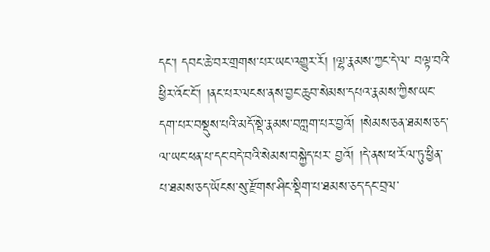དང་། དབང་ཆེ་བར་གྲགས་པར་ཡང་འགྱུར་རོ། །ལྷ་རྣམས་ཀྱང་དེ་ལ་ བལྟ་བའི་ཕྱིར་འོང་ངོ་། །ནང་པར་ལངས་ནས་བྱང་ཆུབ་སེམས་དཔའ་རྣམས་ཀྱིས་ཡང་དག་པར་བསྡུས་པའི་མདོ་སྡེ་རྣམས་བཀླག་པར་བྱའོ། །སེམས་ཅན་ཐམས་ཅད་ལ་ཡང་ཕན་པ་དང་བདེ་བའི་སེམས་བསྐྱེད་པར་ བྱའོ། །དེ་ནས་ཕ་རོལ་ཏུ་ཕྱིན་པ་ཐམས་ཅད་ཡོངས་སུ་རྫོགས་ཤིང་སྡིག་པ་ཐམས་ཅད་དང་བྲལ་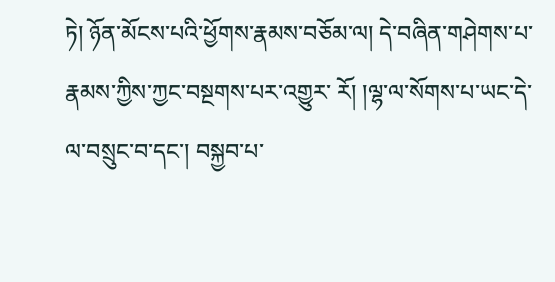ཏེ། ཉོན་མོངས་པའི་ཕྱོགས་རྣམས་བཅོམ་ལ། དེ་བཞིན་གཤེགས་པ་རྣམས་ཀྱིས་ཀྱང་བསྔགས་པར་འགྱུར་ རོ། །ལྷ་ལ་སོགས་པ་ཡང་དེ་ལ་བསྲུང་བ་དང་། བསྐྱབ་པ་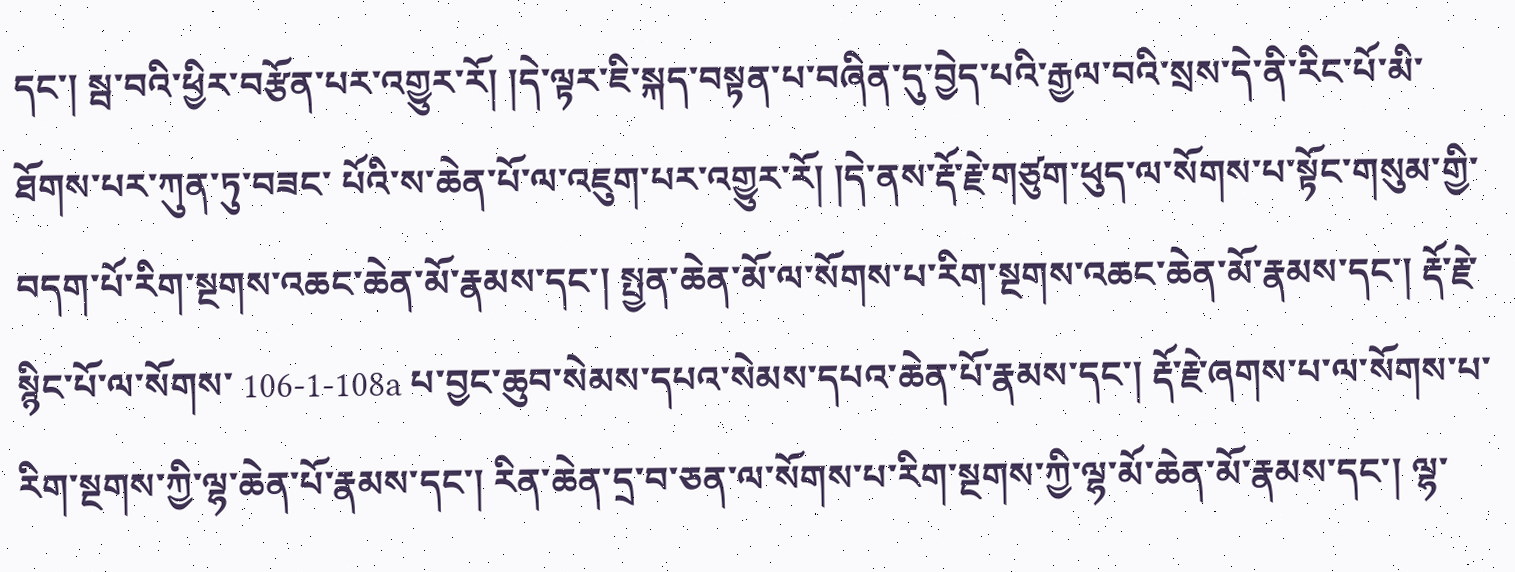དང་། སྦ་བའི་ཕྱིར་བརྩོན་པར་འགྱུར་རོ། །དེ་ལྟར་ཇི་སྐད་བསྟན་པ་བཞིན་དུ་བྱེད་པའི་རྒྱལ་བའི་སྲས་དེ་ནི་རིང་པོ་མི་ཐོགས་པར་ཀུན་ཏུ་བཟང་ པོའི་ས་ཆེན་པོ་ལ་འཇུག་པར་འགྱུར་རོ། །དེ་ནས་རྡོ་རྗེ་གཙུག་ཕུད་ལ་སོགས་པ་སྟོང་གསུམ་གྱི་བདག་པོ་རིག་སྔགས་འཆང་ཆེན་མོ་རྣམས་དང་། སྤྱན་ཆེན་མོ་ལ་སོགས་པ་རིག་སྔགས་འཆང་ཆེན་མོ་རྣམས་དང་། རྡོ་རྗེ་སྙིང་པོ་ལ་སོགས་ 106-1-108a པ་བྱང་ཆུབ་སེམས་དཔའ་སེམས་དཔའ་ཆེན་པོ་རྣམས་དང་། རྡོ་རྗེ་ཞགས་པ་ལ་སོགས་པ་རིག་སྔགས་ཀྱི་ལྷ་ཆེན་པོ་རྣམས་དང་། རིན་ཆེན་དྲ་བ་ཅན་ལ་སོགས་པ་རིག་སྔགས་ཀྱི་ལྷ་མོ་ཆེན་མོ་རྣམས་དང་། ལྷ་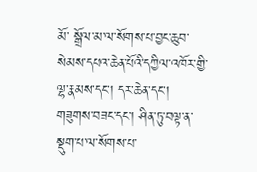མོ་ སྒྲོལ་མ་ལ་སོགས་པ་བྱང་ཆུབ་སེམས་དཔའ་ཆེན་པོའི་དཀྱིལ་འཁོར་གྱི་ལྷ་རྣམས་དང་། དར་ཆེན་དང་། གཟུགས་བཟང་དང་། ཤིན་ཏུ་བལྟ་ན་སྡུག་པ་ལ་སོགས་པ་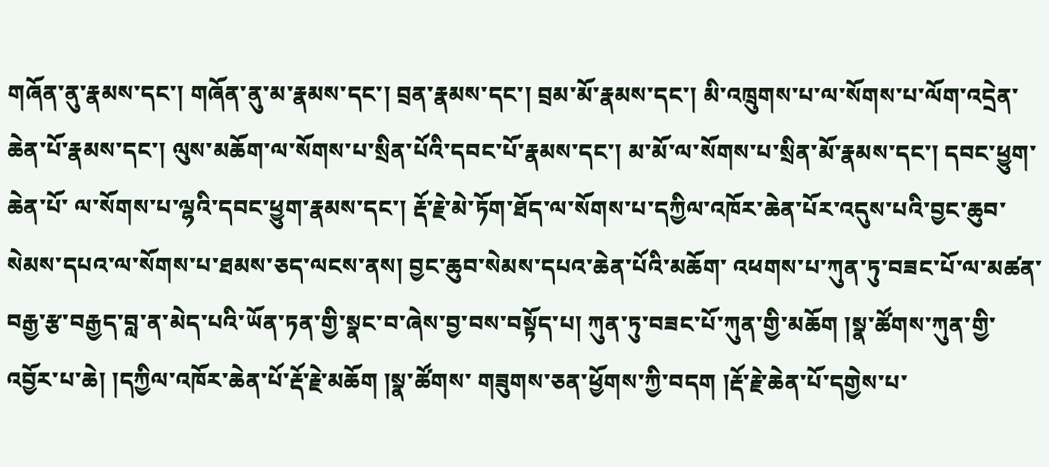གཞོན་ནུ་རྣམས་དང་། གཞོན་ནུ་མ་རྣམས་དང་། བྲན་རྣམས་དང་། བྲམ་མོ་རྣམས་དང་། མི་འཁྲུགས་པ་ལ་སོགས་པ་ལོག་འདྲེན་ཆེན་པོ་རྣམས་དང་། ལུས་མཆོག་ལ་སོགས་པ་སྲིན་པོའི་དབང་པོ་རྣམས་དང་། མ་མོ་ལ་སོགས་པ་སྲིན་མོ་རྣམས་དང་། དབང་ཕྱུག་ཆེན་པོ་ ལ་སོགས་པ་ལྷའི་དབང་ཕྱུག་རྣམས་དང་། རྡོ་རྗེ་མེ་ཏོག་ཐོད་ལ་སོགས་པ་དཀྱིལ་འཁོར་ཆེན་པོར་འདུས་པའི་བྱང་ཆུབ་སེམས་དཔའ་ལ་སོགས་པ་ཐམས་ཅད་ལངས་ནས། བྱང་ཆུབ་སེམས་དཔའ་ཆེན་པོའི་མཆོག་ འཕགས་པ་ཀུན་ཏུ་བཟང་པོ་ལ་མཚན་བརྒྱ་རྩ་བརྒྱད་བླ་ན་མེད་པའི་ཡོན་ཏན་གྱི་སྣང་བ་ཞེས་བྱ་བས་བསྟོད་པ། ཀུན་ཏུ་བཟང་པོ་ཀུན་གྱི་མཆོག །སྣ་ཚོགས་ཀུན་གྱི་འབྱོར་པ་ཆེ། །དཀྱིལ་འཁོར་ཆེན་པོ་རྡོ་རྗེ་མཆོག །སྣ་ཚོགས་ གཟུགས་ཅན་ཕྱོགས་ཀྱི་བདག །རྡོ་རྗེ་ཆེན་པོ་དགྱེས་པ་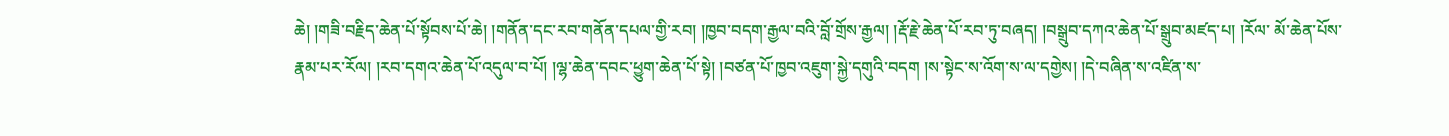ཆེ། །གཟི་བརྗིད་ཆེན་པོ་སྟོབས་པོ་ཆེ། །གནོན་དང་རབ་གནོན་དཔལ་གྱི་རབ། །ཁྱབ་བདག་རྒྱལ་བའི་བློ་གྲོས་རྒྱལ། །རྡོ་རྗེ་ཆེན་པོ་རབ་ཏུ་བཞད། །བསྒྲུབ་དཀའ་ཆེན་པོ་སྒྲུབ་མཛད་པ། །རོལ་ མོ་ཆེན་པོས་རྣམ་པར་རོལ། །རབ་དགའ་ཆེན་པོ་འདུལ་བ་པོ། །ལྷ་ཆེན་དབང་ཕྱུག་ཆེན་པོ་སྟེ། །བཙན་པོ་ཁྱབ་འཇུག་སྐྱེ་དགུའི་བདག །ས་སྟེང་ས་འོག་ས་ལ་དགྱེས། །དེ་བཞིན་ས་འཛིན་ས་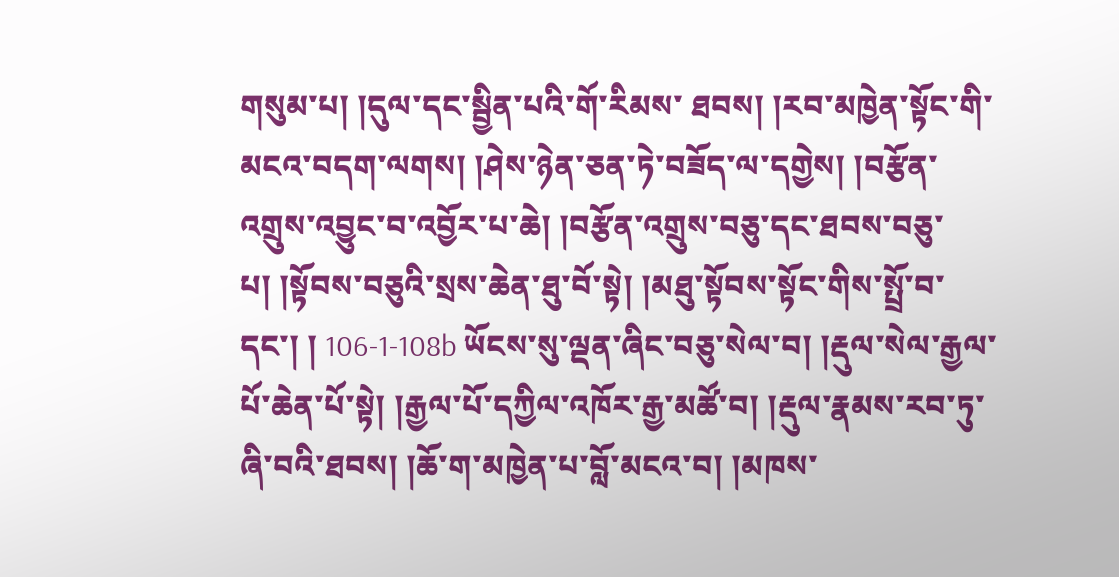གསུམ་པ། །དུལ་དང་སྦྱིན་པའི་གོ་རིམས་ ཐབས། །རབ་མཁྱེན་སྟོང་གི་མངའ་བདག་ལགས། །ཤེས་ཉེན་ཅན་ཏེ་བཟོད་ལ་དགྱེས། །བརྩོན་འགྲུས་འབྱུང་བ་འབྱོར་པ་ཆེ། །བརྩོན་འགྲུས་བཅུ་དང་ཐབས་བཅུ་པ། །སྟོབས་བཅུའི་སྲས་ཆེན་ཐུ་བོ་སྟེ། །མཐུ་སྟོབས་སྟོང་གིས་སྤྲོ་བ་དང་། ། 106-1-108b ཡོངས་སུ་ལྡན་ཞིང་བཅུ་སེལ་བ། །རྡུལ་སེལ་རྒྱལ་པོ་ཆེན་པོ་སྟེ། །རྒྱལ་པོ་དཀྱིལ་འཁོར་རྒྱ་མཚོ་བ། །རྡུལ་རྣམས་རབ་ཏུ་ཞི་བའི་ཐབས། །ཆོ་ག་མཁྱེན་པ་བློ་མངའ་བ། །མཁས་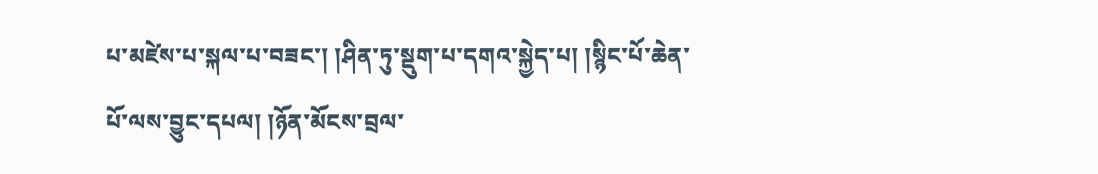པ་མཛེས་པ་སྐལ་པ་བཟང་། །ཤིན་ཏུ་སྡུག་པ་དགའ་སྐྱེད་པ། །སྙིང་པོ་ཆེན་ པོ་ལས་བྱུང་དཔལ། །ཉོན་མོངས་བྲལ་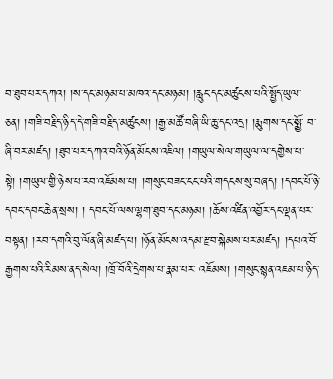བ་ཐུབ་པར་དཀའ། །ས་དང་མཉམ་པ་མཁའ་དང་མཉམ། །རླུང་དང་མཚུངས་པའི་སྤྱོད་ཡུལ་ཅན། །གཟི་བརྗིད་ཉིད་དེ་གཟི་བརྗིད་མཚུངས། །རྒྱ་མཚོ་བཞི་ཡི་ཆུ་དང་འདྲ། །རྨུགས་དང་སྨྱོ་ བ་ཞི་བར་མཛད། །ཐུབ་པར་དཀའ་བའི་ཉོན་མོངས་འཇིལ། །གཡུལ་སེལ་གཡུལ་ལ་དགྱེས་པ་སྟེ། །གཡུལ་གྱི་ཉེས་པ་རབ་འཇོམས་པ། །གསུང་བཟང་ངང་པའི་གདངས་སུ་བཞད། །དབང་པོ་ཉེ་དབང་དབང་ཆེན་སྲས། ། དབང་པོ་ལས་ལྷག་ཐུབ་དང་མཉམ། །ཆོས་འཛིན་འབྱོར་དང་ལྡན་པར་བསྟན། །རབ་དགའི་བུ་ལོན་ཞི་མཛད་པ། །ཉོན་མོངས་འདམ་རྫབ་སྐེམས་པར་མཛད། །དཔའ་བོ་རྒྱགས་པའི་རིམས་ནད་སེལ། །ཁྲོ་བོའི་དྲེགས་པ་རྣམ་པར་ འཇོམས། །གསུང་སྙན་འཇམ་པ་ཉིད་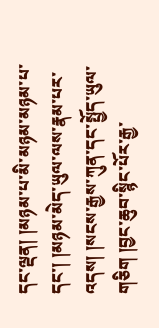དང་ལྡན། །མཉམ་པ་མི་མཉམ་མཉམ་པ་དང་། །མཉམ་མེད་ཡུལ་ལས་རྣམ་པར་འདས། །སངས་རྒྱས་ཀུན་དང་སྤྱོད་ཡུལ་གཅིག །བྱང་ཆུབ་སྙིང་པོར་རྒྱ་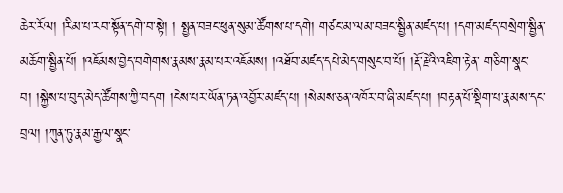ཆེར་རོལ། །རིམ་པ་རབ་སྟོན་དགེ་བ་སྟེ། ། སྤྱན་བཟང་ཕུན་སུམ་ཚོགས་པ་དགེ། གཙང་མ་ལམ་བཟང་སྦྱིན་མཛད་པ། །དག་མཛད་བསྲེག་སྦྱིན་མཆོག་སྦྱིན་པོ། །འཇོམས་བྱེད་བགེགས་རྣམས་རྣམ་པར་འཇོམས། །འཐོབ་མཛད་དཔེ་མེད་གསུང་བ་པོ། །རྡོ་རྗེའི་འཇིག་རྟེན་ གཅིག་སྣང་བ། །སྐྱེས་པ་བུད་མེད་ཚོགས་ཀྱི་བདག །ངེས་པར་ཡོན་ཏན་འབྱོར་མཛད་པ། །སེམས་ཅན་འཁོར་བ་ཞི་མཛད་པ། །བརྟན་པོ་སྡིག་པ་རྣམས་དང་བྲལ། །ཀུན་ཏུ་རྣམ་རྒྱལ་སྣང་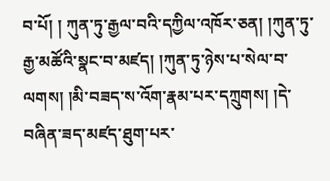བ་པོ། ། ཀུན་ཏུ་རྒྱལ་བའི་དཀྱིལ་འཁོར་ཅན། །ཀུན་ཏུ་རྒྱ་མཚོའི་སྣང་བ་མཛད། །ཀུན་ཏུ་ཉེས་པ་སེལ་བ་ལགས། །མི་བཟད་ས་འོག་རྣམ་པར་དཀྲུགས། །དེ་བཞིན་ཟད་མཛད་ཐུག་པར་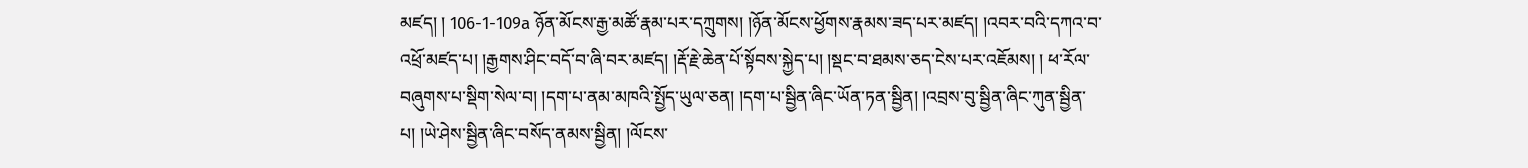མཛད། ། 106-1-109a ཉོན་མོངས་རྒྱ་མཚོ་རྣམ་པར་དཀྲུགས། །ཉོན་མོངས་ཕྱོགས་རྣམས་ཟད་པར་མཛད། །འབར་བའི་དཀའ་བ་འཕྲོ་མཛད་པ། །རྒྱགས་ཤིང་བདོ་བ་ཞི་བར་མཛད། །རྡོ་རྗེ་ཆེན་པོ་སྟོབས་སྐྱེད་པ། །སྡང་བ་ཐམས་ཅད་ངེས་པར་འཇོམས། ། ཕ་རོལ་བཞུགས་པ་སྡིག་སེལ་བ། །དག་པ་ནམ་མཁའི་སྤྱོད་ཡུལ་ཅན། །དག་པ་སྦྱིན་ཞིང་ཡོན་ཏན་སྦྱིན། །འབྲས་བུ་སྦྱིན་ཞིང་ཀུན་སྦྱིན་པ། །ཡེ་ཤེས་སྦྱིན་ཞིང་བསོད་ནམས་སྦྱིན། །ལོངས་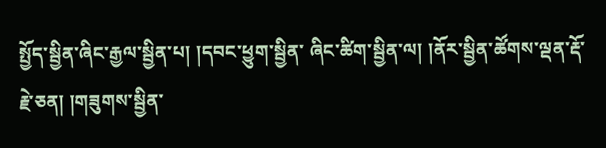སྤྱོད་སྦྱིན་ཞིང་རྒྱལ་སྦྱིན་པ། །དབང་ཕྱུག་སྦྱིན་ ཞིང་ཚིག་སྦྱིན་ལ། །ནོར་སྦྱིན་ཚོགས་ལྡན་རྡོ་རྗེ་ཅན། །གཟུགས་སྦྱིན་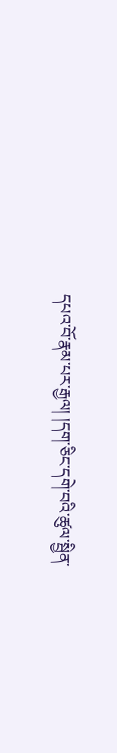དཔའ་བོ་རྣམ་པར་རྒྱལ། །དག་ཅིང་དགེ་བའི་ཚུལ་སྦྱིན་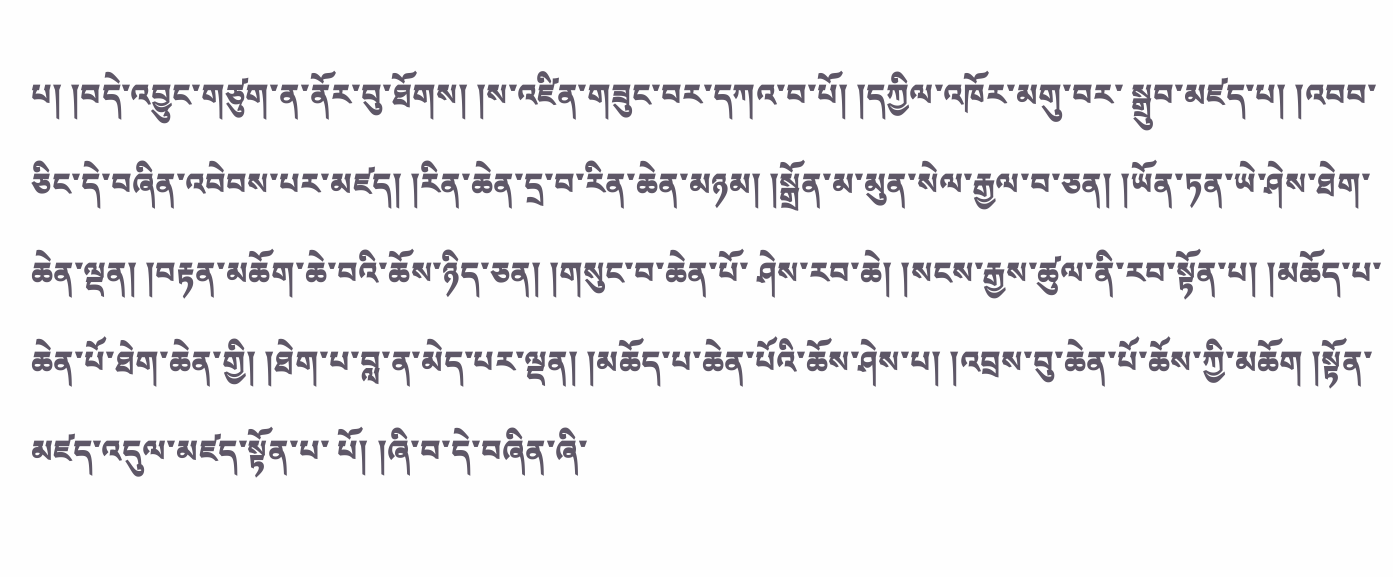པ། །བདེ་འབྱུང་གཙུག་ན་ནོར་བུ་ཐོགས། །ས་འཛིན་གཟུང་བར་དཀའ་བ་པོ། །དཀྱིལ་འཁོར་མགུ་བར་ སྒྲུབ་མཛད་པ། །འབབ་ཅིང་དེ་བཞིན་འབེབས་པར་མཛད། །རིན་ཆེན་དྲ་བ་རིན་ཆེན་མཉམ། །སྒྲོན་མ་མུན་སེལ་རྒྱལ་བ་ཅན། །ཡོན་ཏན་ཡེ་ཤེས་ཐེག་ཆེན་ལྡན། །བརྟན་མཆོག་ཆེ་བའི་ཆོས་ཉིད་ཅན། །གསུང་བ་ཆེན་པོ་ ཤེས་རབ་ཆེ། །སངས་རྒྱས་ཚུལ་ནི་རབ་སྟོན་པ། །མཆོད་པ་ཆེན་པོ་ཐེག་ཆེན་གྱི། །ཐེག་པ་བླ་ན་མེད་པར་ལྡན། །མཆོད་པ་ཆེན་པོའི་ཆོས་ཤེས་པ། །འབྲས་བུ་ཆེན་པོ་ཆོས་ཀྱི་མཆོག །སྟོན་མཛད་འདུལ་མཛད་སྟོན་པ་ པོ། །ཞི་བ་དེ་བཞིན་ཞི་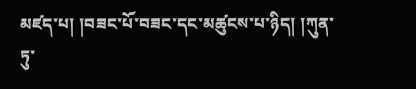མཛད་པ། །བཟང་པོ་བཟང་དང་མཚུངས་པ་ཉིད། །ཀུན་ཏུ་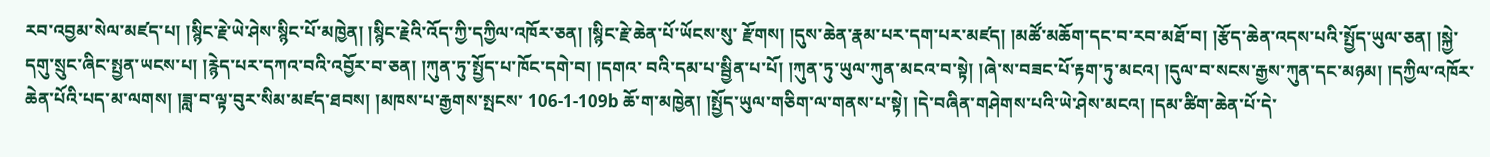རབ་འབྱམ་སེལ་མཛད་པ། །སྙིང་རྗེ་ཡེ་ཤེས་སྙིང་པོ་མཁྱེན། །སྙིང་རྗེའི་འོད་ཀྱི་དཀྱིལ་འཁོར་ཅན། །སྙིང་རྗེ་ཆེན་པོ་ཡོངས་སུ་ རྫོགས། །དུས་ཆེན་རྣམ་པར་དག་པར་མཛད། །མཚོ་མཆོག་དང་བ་རབ་མཐོ་བ། །རྩོད་ཆེན་འདས་པའི་སྤྱོད་ཡུལ་ཅན། །སྐྱེ་དགུ་སྲུང་ཞིང་སྤྱན་ཡངས་པ། །རྙེད་པར་དཀའ་བའི་འབྱོར་བ་ཅན། །ཀུན་ཏུ་སྤྱོད་པ་ཁོང་དགེ་བ། །དགའ་ བའི་དམ་པ་སྦྱིན་པ་པོ། །ཀུན་ཏུ་ཡུལ་ཀུན་མངའ་བ་སྟེ། །ཞེ་ས་བཟང་པོ་རྟག་ཏུ་མངའ། །དུལ་བ་སངས་རྒྱས་ཀུན་དང་མཉམ། །དཀྱིལ་འཁོར་ཆེན་པོའི་པད་མ་ལགས། །ཟླ་བ་ལྟ་བུར་སིམ་མཛད་ཐབས། །མཁས་པ་རྒྱགས་སྤངས་ 106-1-109b ཆོ་ག་མཁྱེན། །སྤྱོད་ཡུལ་གཅིག་ལ་གནས་པ་སྟེ། །དེ་བཞིན་གཤེགས་པའི་ཡེ་ཤེས་མངའ། །དམ་ཚིག་ཆེན་པོ་དེ་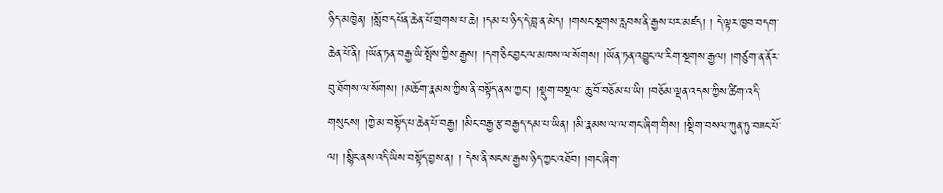ཉིད་མཁྱེན། །སློབ་དཔོན་ཆེན་པོ་གྲགས་པ་ཆེ། །དམ་པ་ཉིད་དེ་བླ་ན་མེད། །གསང་སྔགས་རླབས་ནི་རྒྱས་པར་མཛད། ། དེ་ལྟར་ཁྱབ་བདག་ཆེན་པོ་ནི། །ཡོན་ཏན་བརྒྱ་ཡི་སྤོས་ཀྱིས་རྒྱས། །དག་ཅིང་བྱང་ལ་མཁས་ལ་སོགས། །ཡོན་ཏན་འབྱུང་ལ་རིག་སྔགས་རྒྱལ། །གཙུག་ན་ནོར་བུ་ཐོགས་ལ་སོགས། །མཆོག་རྣམས་ཀྱིས་ནི་བསྟོད་ནས་ཀྱང་། །སྡུག་བསྔལ་ ཆུ་བོ་བཅོམ་པ་ཡི། །བཅོམ་ལྡན་འདས་ཀྱིས་ཚིག་འདི་གསུངས། །ཀྱེ་མ་བསྟོད་པ་ཆེན་པོ་བརྒྱ། །མིང་བརྒྱ་རྩ་བརྒྱད་དམ་པ་ཡིན། །མི་རྣམས་ལ་ལ་གང་ཞིག་གིས། །སྡིག་བསལ་ཀུན་ཏུ་བཟང་པོ་ལ། །སྙིང་ནས་འདི་ཡིས་བསྟོད་བྱས་ན། ། དེས་ནི་སངས་རྒྱས་ཉིད་ཀྱང་འཐོབ། །གང་ཞིག་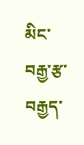མིང་བརྒྱ་རྩ་བརྒྱད་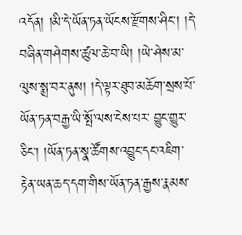འདོན། །མི་དེ་ཡོན་ཏན་ཡོངས་རྫོགས་ཤིང་། །དེ་བཞིན་གཤེགས་ཚུལ་ཆེ་བ་ཡི། །ཡེ་ཤེས་མ་ལུས་སྨྲ་བར་ནུས། །དེ་ལྟར་ཐུབ་མཆོག་སྲས་པོ་ཡོན་ཏན་བརྒྱ་ཡི་སྤོ་ལས་ངེས་པར་ བྱུང་གྱུར་ཅིང་། །ཡོན་ཏན་སྣ་ཚོགས་འབྱུང་དང་འཇིག་རྟེན་ཡན་ཆད་དག་གིས་ཡོན་ཏན་རྒྱས་རྣམས་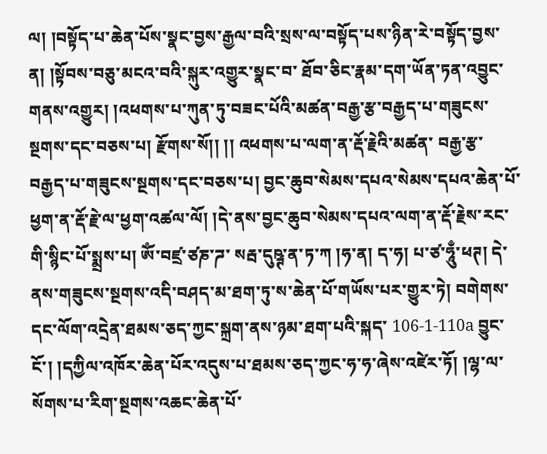ལ། །བསྟོད་པ་ཆེན་པོས་སྣང་བྱས་རྒྱལ་བའི་སྲས་ལ་བསྟོད་པས་ཉིན་རེ་བསྟོད་བྱས་ན། །སྟོབས་བཅུ་མངའ་བའི་སྐུར་འགྱུར་སྣང་བ་ ཐོབ་ཅིང་རྣམ་དག་ཡོན་ཏན་འབྱུང་གནས་འགྱུར། །འཕགས་པ་ཀུན་ཏུ་བཟང་པོའི་མཚན་བརྒྱ་རྩ་བརྒྱད་པ་གཟུངས་སྔགས་དང་བཅས་པ། རྫོགས་སོ།། །། འཕགས་པ་ལག་ན་རྡོ་རྗེའི་མཚན་ བརྒྱ་རྩ་བརྒྱད་པ་གཟུངས་སྔགས་དང་བཅས་པ། བྱང་ཆུབ་སེམས་དཔའ་སེམས་དཔའ་ཆེན་པོ་ཕྱག་ན་རྡོ་རྗེ་ལ་ཕྱག་འཚལ་ལོ། །དེ་ནས་བྱང་ཆུབ་སེམས་དཔའ་ལག་ན་རྡོ་རྗེས་རང་གི་སྙིང་པོ་སྨྲས་པ། ཨོཾ་བཛྲ་ཙཎ་ཌ་ སརྦ་དུཥྚ་ན་ཏ་ཀ །ཧ་ན། ད་ཧ། པ་ཙ་ཧཱུྃ་ཕཊ། དེ་ནས་གཟུངས་སྔགས་འདི་བཤད་མ་ཐག་ཏུ་ས་ཆེན་པོ་གཡོས་པར་གྱུར་ཏེ། བགེགས་དང་ལོག་འདྲེན་ཐམས་ཅད་ཀྱང་སྐྲག་ནས་ཉམ་ཐག་པའི་སྐད་ 106-1-110a བྱུང་ངོ་། །དཀྱིལ་འཁོར་ཆེན་པོར་འདུས་པ་ཐམས་ཅད་ཀྱང་ཧ་ཧ་ཞེས་འཛེར་ཏོ། །ལྷ་ལ་སོགས་པ་རིག་སྔགས་འཆང་ཆེན་པོ་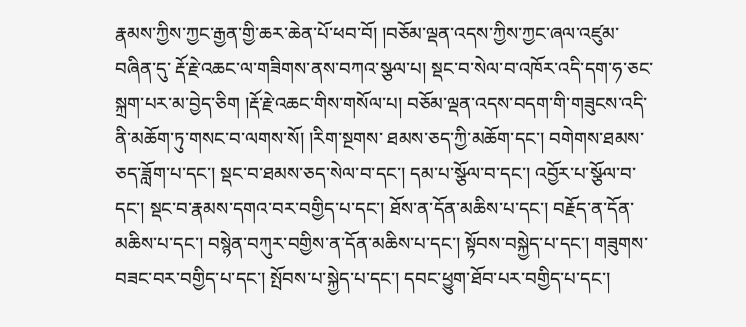རྣམས་ཀྱིས་ཀྱང་རྒྱན་གྱི་ཆར་ཆེན་པོ་ཕབ་བོ། །བཅོམ་ལྡན་འདས་ཀྱིས་ཀྱང་ཞལ་འཛུམ་བཞིན་དུ་ རྡོ་རྗེ་འཆང་ལ་གཟིགས་ནས་བཀའ་སྩལ་པ། སྡང་བ་སེལ་བ་འཁོར་འདི་དག་ཧ་ཅང་སྐྲག་པར་མ་བྱེད་ཅིག །རྡོ་རྗེ་འཆང་གིས་གསོལ་པ། བཅོམ་ལྡན་འདས་བདག་གི་གཟུངས་འདི་ནི་མཆོག་ཏུ་གསང་བ་ལགས་སོ། །རིག་སྔགས་ ཐམས་ཅད་ཀྱི་མཆོག་དང་། བགེགས་ཐམས་ཅད་ཟློག་པ་དང་། སྡང་བ་ཐམས་ཅད་སེལ་བ་དང་། དམ་པ་སྩོལ་བ་དང་། འབྱོར་པ་སྩོལ་བ་དང་། སྡང་བ་རྣམས་དགའ་བར་བགྱིད་པ་དང་། ཐོས་ན་དོན་མཆིས་པ་དང་། བརྗོད་ན་དོན་མཆིས་པ་དང་། བསྙེན་བཀུར་བགྱིས་ན་དོན་མཆིས་པ་དང་། སྟོབས་བསྐྱེད་པ་དང་། གཟུགས་བཟང་བར་བགྱིད་པ་དང་། སྤོབས་པ་སྐྱེད་པ་དང་། དབང་ཕྱུག་ཐོབ་པར་བགྱིད་པ་དང་།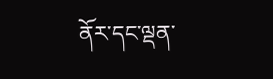ནོར་དང་ལྡན་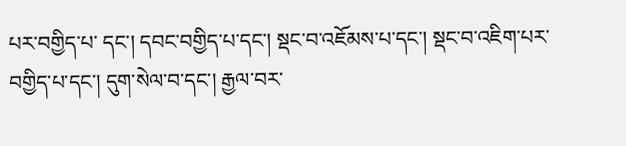པར་བགྱིད་པ་ དང་། དབང་བགྱིད་པ་དང་། སྡང་བ་འཇོམས་པ་དང་། སྡང་བ་འཇིག་པར་བགྱིད་པ་དང་། དུག་སེལ་བ་དང་། རྒྱལ་བར་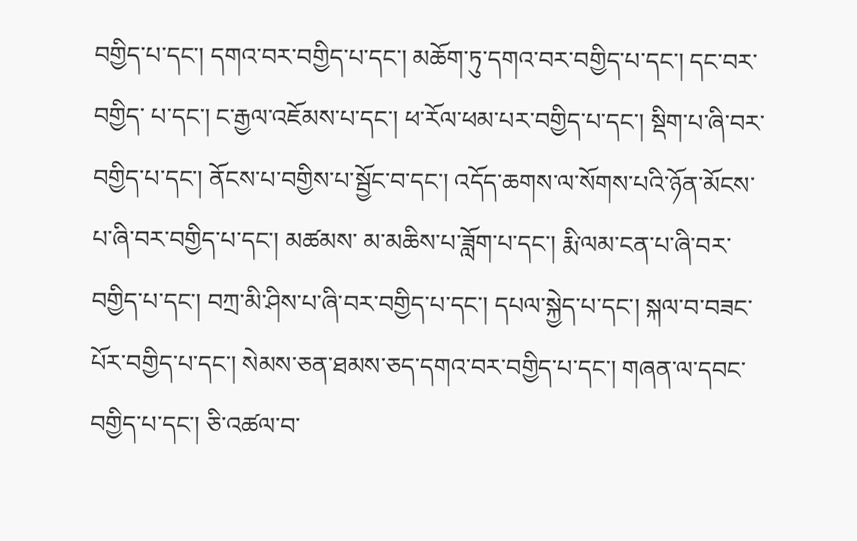བགྱིད་པ་དང་། དགའ་བར་བགྱིད་པ་དང་། མཆོག་ཏུ་དགའ་བར་བགྱིད་པ་དང་། དང་བར་བགྱིད་ པ་དང་། ང་རྒྱལ་འཇོམས་པ་དང་། ཕ་རོལ་ཕམ་པར་བགྱིད་པ་དང་། སྡིག་པ་ཞི་བར་བགྱིད་པ་དང་། ནོངས་པ་བགྱིས་པ་སྦྱོང་བ་དང་། འདོད་ཆགས་ལ་སོགས་པའི་ཉོན་མོངས་པ་ཞི་བར་བགྱིད་པ་དང་། མཚམས་ མ་མཆིས་པ་ཟློག་པ་དང་། རྨི་ལམ་ངན་པ་ཞི་བར་བགྱིད་པ་དང་། བཀྲ་མི་ཤིས་པ་ཞི་བར་བགྱིད་པ་དང་། དཔལ་སྐྱེད་པ་དང་། སྐལ་བ་བཟང་པོར་བགྱིད་པ་དང་། སེམས་ཅན་ཐམས་ཅད་དགའ་བར་བགྱིད་པ་དང་། གཞན་ལ་དབང་བགྱིད་པ་དང་། ཅི་འཚལ་བ་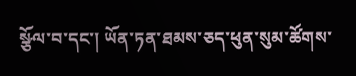སྩོལ་བ་དང་། ཡོན་ཏན་ཐམས་ཅད་ཕུན་སུམ་ཚོགས་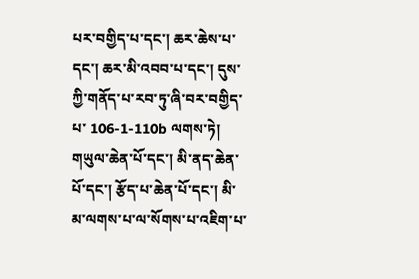པར་བགྱིད་པ་དང་། ཆར་ཆེས་པ་དང་། ཆར་མི་འབབ་པ་དང་། དུས་ཀྱི་གནོད་པ་རབ་ཏུ་ཞི་བར་བགྱིད་པ་ 106-1-110b ལགས་ཏེ། གཡུལ་ཆེན་པོ་དང་། མི་ནད་ཆེན་པོ་དང་། རྩོད་པ་ཆེན་པོ་དང་། མི་མ་ལགས་པ་ལ་སོགས་པ་འཇིག་པ་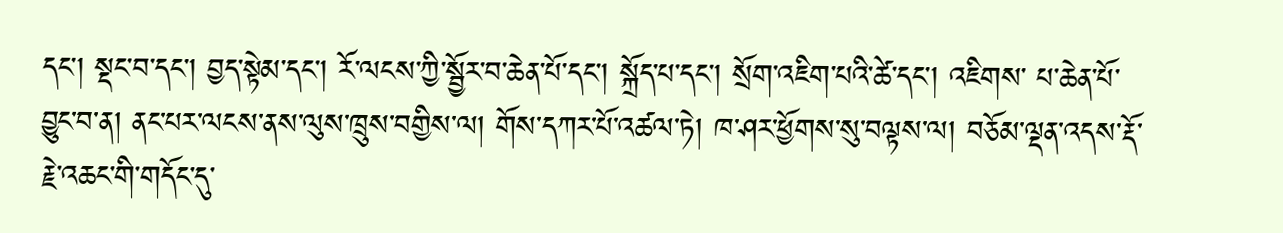དང་། སྡང་བ་དང་། བྱད་སྟེམ་དང་། རོ་ལངས་ཀྱི་སྦྱོར་བ་ཆེན་པོ་དང་། སྐྲོད་པ་དང་། སྲོག་འཇིག་པའི་ཚེ་དང་། འཇིགས་ པ་ཆེན་པོ་བྱུང་བ་ན། ནང་པར་ལངས་ནས་ལུས་ཁྲུས་བགྱིས་ལ། གོས་དཀར་པོ་འཚལ་ཏེ། ཁ་ཤར་ཕྱོགས་སུ་བལྟས་ལ། བཅོམ་ལྡན་འདས་རྡོ་རྗེ་འཆང་གི་གདོང་དུ་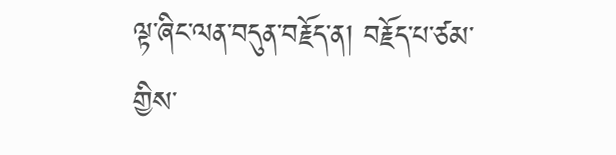ལྟ་ཞིང་ལན་བདུན་བརྗོད་ན། བརྗོད་པ་ཙམ་གྱིས་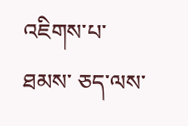འཇིགས་པ་ཐམས་ ཅད་ལས་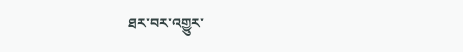ཐར་བར་འགྱུར་